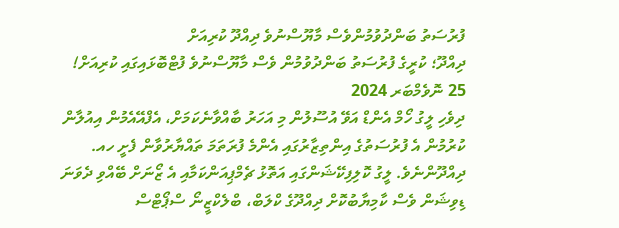ފުރުސަތު ބަންދުވުމުންވެސް މާޔޫސްނުވެ ދިއްދޫ ކުރިއަށް
ދިއްދޫ؛ ކުރީގެ ފުރުސަތު ބަންދުވުމުން ވެސް މާޔޫސްނުވެ ފުޓްބޮޅައިގައި ކުރިއަށް!
25 ނޮވެމްބަރ 2024
ދިވެހި ލީގު ހޯމް އެންޑް އަވޭ އުސޫލުން މި އަހަރު ބާއްވާނެކަމަށް، އެފްއޭއެމުން އިއުލާން ކުރުމުން އެ ފުރުސަތުގެ އިންތިޒާރުގައި އެންމެ ފުރަތަމަ ތައްޔާރުވާން ފެށީ ހއ. ދިއްދޫންނެވެ. ލީގު ކޮލިފިކޭޝަންގައި އަތޮޅު ޗެމްޕިއަންކަމާއި އެ ޒޯނަށް ބޭއްވި ދެވަނަ ޑިވިޝަން ވެސް ކާމިޔާބުކޮށް ދިއްދޫގެ ކްލަބް، ބްލެކްޒީނޯ ސްޕޯޓްސް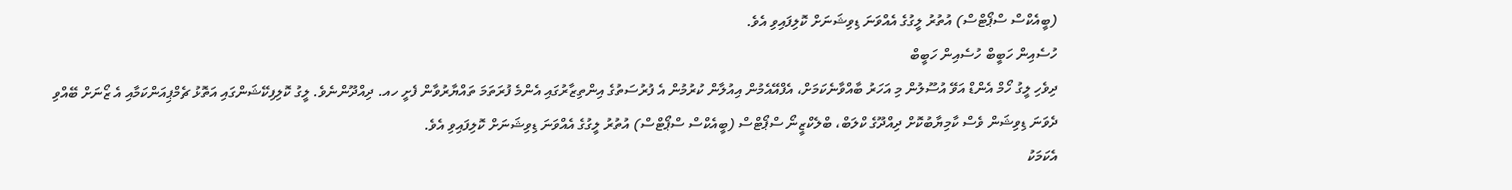(ބީއެކްސް ސްޕޯޓްސް) އުތުރު ލީގުގެ އެއްވަނަ ޑިވިޝަނަށް ކޮލިފައިވި އެވެ.
ހުސެއިން ހަބީބް ހުސެއިން ހަބީބް
ދިވެހި ލީގު ހޯމް އެންޑް އަވޭ އުސޫލުން މި އަހަރު ބާއްވާނެކަމަށް، އެފްއޭއެމުން އިއުލާން ކުރުމުން އެ ފުރުސަތުގެ އިންތިޒާރުގައި އެންމެ ފުރަތަމަ ތައްޔާރުވާން ފެށީ ހއ. ދިއްދޫންނެވެ. ލީގު ކޮލިފިކޭޝަންގައި އަތޮޅު ޗެމްޕިއަންކަމާއި އެ ޒޯނަށް ބޭއްވި ދެވަނަ ޑިވިޝަން ވެސް ކާމިޔާބުކޮށް ދިއްދޫގެ ކްލަބް، ބްލެކްޒީނޯ ސްޕޯޓްސް (ބީއެކްސް ސްޕޯޓްސް) އުތުރު ލީގުގެ އެއްވަނަ ޑިވިޝަނަށް ކޮލިފައިވި އެވެ.
އެކަމަކު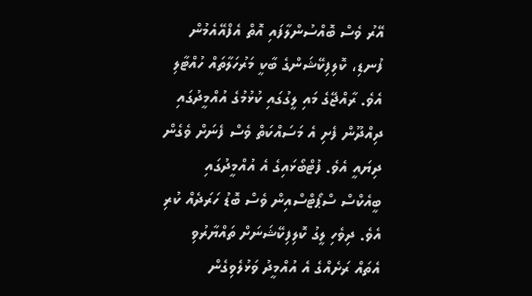އޭރު ވެސް ބޮއްސުންލާފައި އޮތް އެފްއޭއެމުން ފުނޑި، ކޮލިފިކޭޝަންގެ ބާކީ މަރުހަލާތައް ހުއްޓާލި އެވެ. ރާއްޖޭގެ މައި ލީގުގައި ކުޅުމުގެ އުއްމީދުގައި ދިއްދޫން ފެށި އެ މަސައްކަތް ވެސް ފެނަށް ވެގެން ދިޔައީ އެވެ. ފުޓްބޯޅައިގެ އެ އުއްމީދުގައި ބީއެކްސް ސްޕޯޓްސްއިން ވެސް ބޮޑު ހަރަދެއް ކުރި އެވެ. ދިވެހި ލީގު ކޮލިފިކޭޝަނަށް ތައްޔާރުވި އެތައް ރަށެއްގެ އެ އުއްމީދު ވަޅުލެވިގެން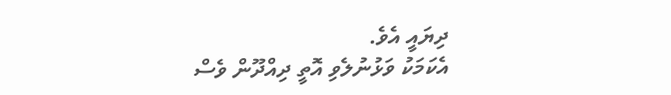ދިޔައީ އެވެ.
އެކަމަކު ވަޅުނުލެވި އޮތީ ދިއްދޫން ވެސް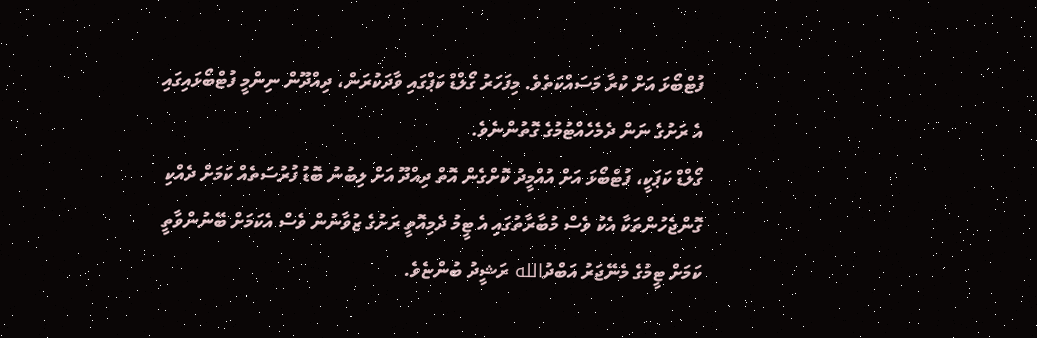ފުޓްބޯޅަ އަށް ކުރާ މަސައްކަތެވެ. މިފަހަރު ގޯލްޑް ކަޕްގައި ވާދަކުރަން، ދިއްދޫން ނިންމީ ފުޓްބޯޅައިގައި އެ ރަށުގެ ނަން ދެމެހެއްޓުމުގެ ގޮތުންނެވެ.
ގޯލްޑް ކަޕަކީ، ފުޓްބޯޅަ އަށް އުއްމީދު ކޮށްގެން އޮތް ދިއްދޫ އަށް ލިބުނު ބޮޑު ފުރުސަތެއް ކަމަށް ދެއްކި ގޮންޖެހުންތަކާ އެކު ވެސް މުބާރާތުގައި އެ ޓީމު ދެމިއޮތީ ރަށުގެ ޒުވާނުން ވެސް އެކަމަށް ބޭނުންވާތީ ކަމަށް ޓީމުގެ މެނޭޖަރު އަބްދުالله ރަޝީދު ބުންޏެވެ.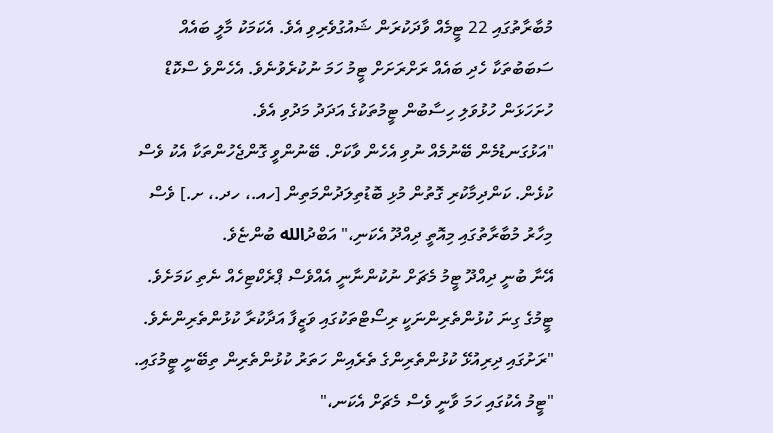މުބާރާތުގައި 22 ޓީމެއް ވާދަކުރަން ޝައުގުވެރިވި އެވެ. އެކަމަކު މާލީ ބައެއް ސަބަބުތަކާ ހެދި ބައެއް ރަށްރަށަށް ޓީމު ހަމަ ނުކުރެވުނެވެ. އެހެންވެ ސްކޮޑް ހުށަހަޅަން ހުޅުވަލި ހިސާބުން ޓީމުތަކުގެ އަދަދު މަދުވި އެވެ.
"އަޅުގަނޑުމެން ބޭނުމެއް ނުވި އެހެން ވާކަށް. ބޭނުންވީ ގޮންޖެހުންތަކާ އެކު ވެސް ކުޅެން. ކަންދިމާކުރި ގޮތުން މުޅި ބޮޑުތިލަދުންމަތިން [ހއ.، ހދ.، ށ.] ވެސް މިހާރު މުބާރާތުގައި މިއޮތީ ދިއްދޫ އެކަނި،" އަބްދުالله ބުންޏެވެ.
އޭނާ ބުނީ ދިއްދޫ ޓީމު މެޗަށް ނުކުންނާނީ އެއްވެސް ޕްރެކްޓިހެއް ނެތި ކަމަށެވެ. ޓީމުގެ ގިނަ ކުޅުންތެރިންނަކީ ރިސޯޓްތަކުގައި ވަޒީފާ އަދާކުރާ ކުޅުންތެރިންނެވެ.
"ރަށުގައި ދިރިއުޅޭ ކުޅުންތެރިންގެ ތެރެއިން ހަތަރު ކުޅުންތެރިން ތިބޭނީ ޓީމުގައި. "ޓީމު އެކުގައި ހަމަ ވާނީ ވެސް މެޗަށް އެކަނ،"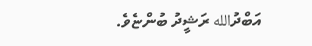އަބްދުالله ރަޝީދު ބުންޏެވެ.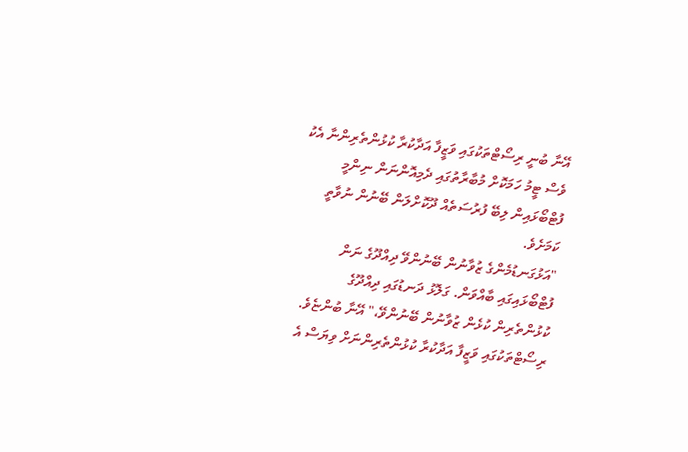އޭނާ ބުނީ ރިސޯޓްތަކުގައި ވަޒީފާ އަދާކުރާ ކުޅުންތެރިންނާ އެކު ވެސް ޓީމު ހަމަކޮށް މުބާރާތުގައި ދެމިއޮންނަން ނިންމީ ފުޓްބޯޅައިން ލިބޭ ފުރުސަތެއް ދޫކޮށްލަން ބޭނުން ނުވާތީ ކަމަށެވެ.
"އަޅުގަނޑުމެންގެ ޒުވާނުން ބޭނުންވޭ ދިއްދޫގެ ނަން ފުޓްބޯޅައިގައި ބާއްވަން. ގަލޮޅު ދަނޑުގައި ދިއްދޫގެ ކުޅުންތެރިން ކުޅެން ޒުވާނުން ބޭނުންވޭ،" އޭނާ ބުންޏެވެ.
ރިސޯޓްތަކުގައި ވަޒީފާ އަދާކުރާ ކުޅުންތެރިންނަށް ވިޔަސް އެ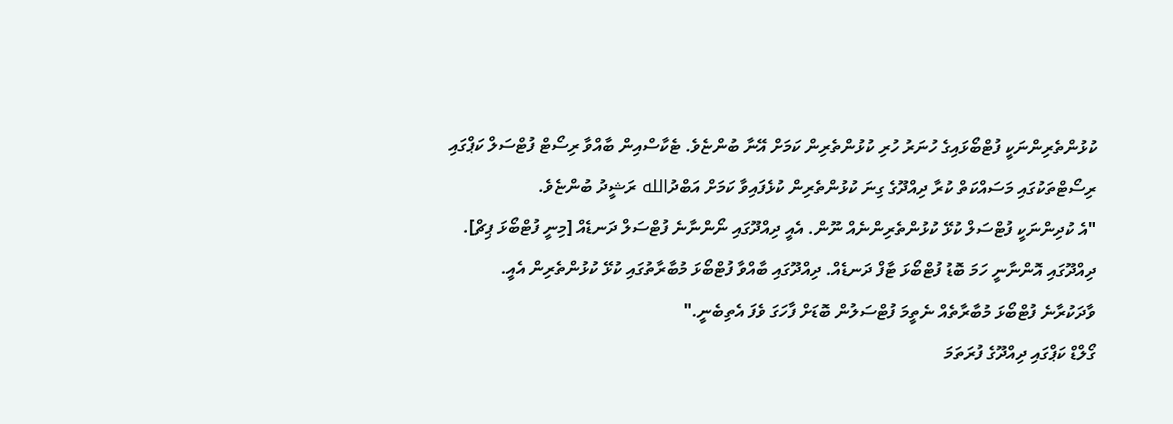ކުޅުންތެރިންނަކީ ފުޓްބޯޅައިގެ ހުނަރު ހުރި ކުޅުންތެރިން ކަމަށް އޭނާ ބުންޏެވެ. ޓެކާސްއިން ބާއްވާ ރިސޯޓް ފުޓްސަލް ކަޕްގައި ރިސޯޓްތަކުގައި މަސައްކަތް ކުރާ ދިއްދޫގެ ގިނަ ކުޅުންތެރިން ކުޅެފައިވާ ކަމަށް އަބްދުالله ރަޝީދު ބުންޏެވެ.
"އެ ކުދިންނަކީ ފުޓްސަލް ކުޅޭ ކުޅުންތެރިންނެއް ނޫން. އެއީ ދިއްދޫގައި ނޯންނާނެ ފުޓްސަލް ދަނޑެއް [މިނީ ފުޓްބޯޅަ ޕިޗް]. ދިއްދޫގައި އޮންނާނީ ހަމަ ބޮޑު ފުޓްބޯޅަ ޓާފް ދަނޑެއް. ދިއްދޫގައި ބާއްވާ ފުޓްބޯޅަ މުބާރާތުގައި ކުޅޭ ކުޅުންތެރިން އެއީ. ވާދަކުރާނެ ފުޓްބޯޅަ މުބާރާތެއް ނެތީމަ ފުޓްސަލުން ބޮޑަށް ފާހަގަ ވެފަ އެތިބެނީ."
ގޯލްޑް ކަޕްގައި ދިއްދޫގެ ފުރަތަމަ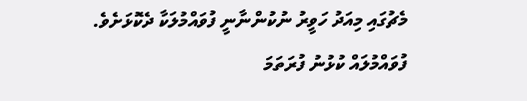މެޗުގައި މިއަދު ހަވީރު ނުކުންނާނީ ފުވައްމުލަކާ ދެކޮޅަށެވެ. ފުވައްމުލައް ކުޅުނު ފުރަތަމަ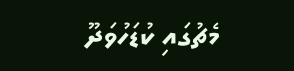މެޗުގައި ކުޑަހުވަދޫ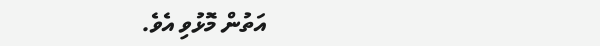އަތުން މޮޅުވި އެވެ.